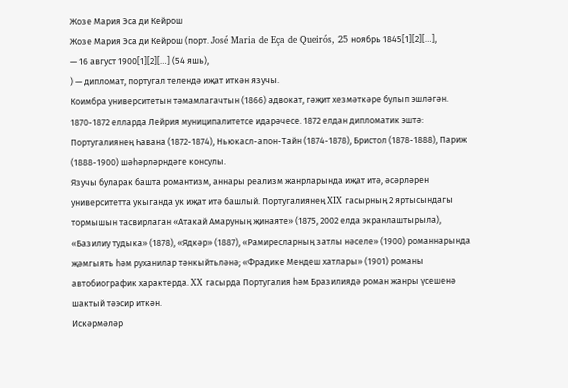Жозе Мария Эса ди Кейрош
Жозе Мария Эса ди Кейрош (порт. José Maria de Eça de Queirós, 25 ноябрь 1845[1][2][…],
— 16 август 1900[1][2][…] (54 яшь),
) — дипломат, португал телендә иҗат иткән язучы.
Коимбра университетын тәмамлагачтын (1866) адвокат, гәҗит хезмәткәре булып эшләгән. 1870-1872 елларда Лейрия муниципалитетсе идарәчесе. 1872 елдан дипломатик эштә: Португалиянең Һавана (1872-1874), Ньюкасл-апон-Тайн (1874-1878), Бристол (1878-1888), Париж (1888-1900) шәһәрләрндәге консулы.
Язучы буларак башта романтизм, аннары реализм жанрларында иҗат итә, әсәрләрен университетта укыганда ук иҗат итә башлый. Португалиянең XIX гасырның 2 яртысындагы тормышын тасвирлаган «Атакай Амаруның җинаяте» (1875, 2002 елда экранлаштырыла), «Базилиу тудыка» (1878), «Ядкәр» (1887), «Рамиресларның затлы нәселе» (1900) романнарында җәмгыять һәм руханилар тәнкыйтьләнә; «Фрадике Мендеш хатлары» (1901) романы автобиографик характерда. XX гасырда Португалия һәм Бразилиядә роман жанры үсешенә шактый тәэсир иткән.
Искәрмәләр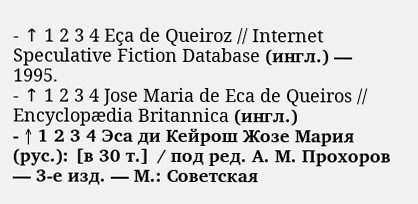- ↑ 1 2 3 4 Eça de Queiroz // Internet Speculative Fiction Database (ингл.) — 1995.
- ↑ 1 2 3 4 Jose Maria de Eca de Queiros // Encyclopædia Britannica (ингл.)
- ↑ 1 2 3 4 Эса ди Кейрош Жозе Мария (рус.): [в 30 т.] / под ред. А. М. Прохоров — 3-е изд. — М.: Советская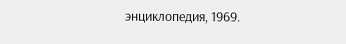энциклопедия, 1969.